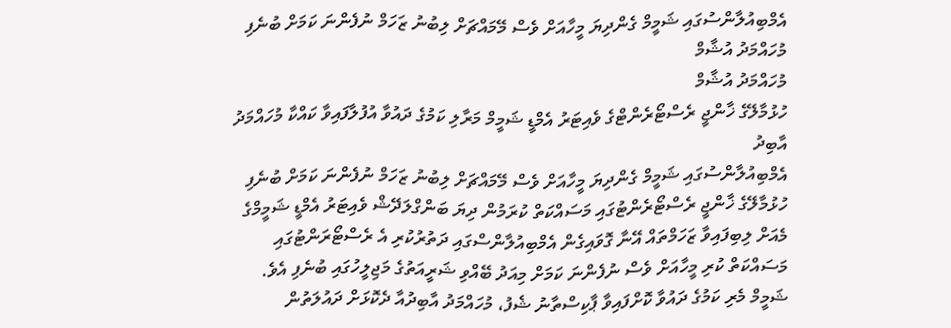އެމްބިއުލާންސުގައި ޝަމީމް ގެންދިޔަ މީހާއަށް ވެސް މޭމައްޗަށް ލިބުނު ޒަހަމް ނުފެންނަ ކަމަށް ބުނެފި
މުހައްމަދު އުޝާމް
މުހައްމަދު އުޝާމް
ހުޅުމާލޭގެ ޚާންޖީ ރެސްޓޯރެންޓްގެ ވެއިޓަރު އެމްޑީ ޝަމީމް މަރާލި ކަމުގެ ދައުވާ އުފުލާފައިވާ ކައްކާ މުހައްމަދު އާބިދު
އެމްބިއުލާންސުގައި ޝަމީމް ގެންދިޔަ މީހާއަށް ވެސް މޭމައްޗަށް ލިބުނު ޒަހަމް ނުފެންނަ ކަމަށް ބުނެފި
ހުޅުމާލޭގެ ޚާންޖީ ރެސްޓޯރެންޓުގައި މަސައްކަތް ކުރަމުން ދިޔަ ބަންގްލަދޭޝް ވެއިޓަރު އެމްޑީ ޝަމީމްގެ މެއަށް ލިބިފައިވާ ޒަހަމްތައް އޭނާ ގޮވައިގެން އެމްބިއުލާންސްގައި ދަތުރުކުރި އެ ރެސްޓޯރަންޓުގައި މަސައްކަތް ކުރި މީހާއަށް ވެސް ނުފެންނަ ކަމަށް މިއަދު ބޭއްވި ޝަރީއަތުގެ މަޖިލީހުގައި ބުނެފި އެވެ.
ޝަމީމް މެރި ކަމުގެ ދައުވާ ކޮށްފައިވާ ޕާކިސްތާނު ޝެފު، މުހައްމަދު އާބިދުއާ ދެކޮޅަށް ދައުލަތުން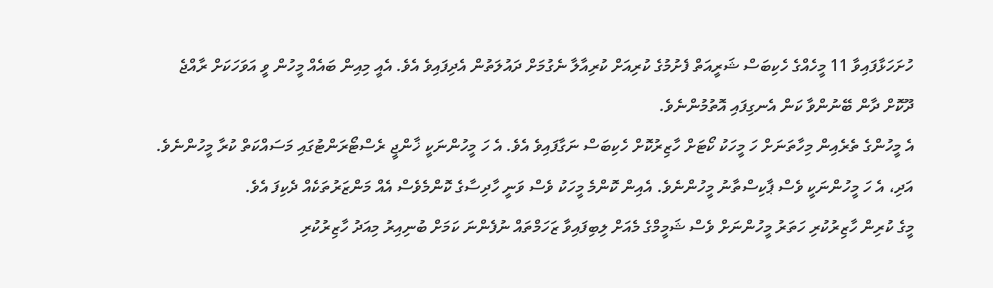ހުށަހަޅާފައިވާ 11 މީހެއްގެ ހެކިބަސް ޝަރީއަތް ފެށުމުގެ ކުރިއަށް ކުރިއާލާ ނެގުމަށް ދައުލަތުން އެދިފައިވެ އެވެ. އެއީ މިއިން ބައެއް މީހުން ވީ އަވަހަކަށް ރާއްޖެ ދޫކޮށް ދާން ބޭނުންވާ ކަން އެނގިފައި އޮތުމުންނެވެ.
އެ މީހުންގެ ތެރެއިން މިހާތަނަށް ހަ މީހަކު ކޯޓަށް ހާޒިރުކޮށް ހެކިބަސް ނަގާފައިވެ އެވެ. އެ ހަ މީހުންނަކީ ޚާންޖީ ރެސްޓޯރަންޓުގައި މަސައްކަތް ކުރާ މީހުންނެވެ. އަދި، އެ ހަ މީހުންނަކީ ވެސް ޕާކިސްތާނު މީހުންނެވެ. އެއިން ކޮންމެ މީހަކު ވެސް ވަނީ ހާދިސާގެ ކޮންމެވެސް އެއް މަންޒަރުތަކެއް ދެކިފަ އެވެ.
މީގެ ކުރިން ހާޒިރުކުރި ހަތަރު މީހުންނަށް ވެސް ޝަމީމްގެ މެއަށް ލިބިފައިވާ ޒަހަމްތައް ނުފެންނަ ކަމަށް ބުނިއިރު މިއަދު ހާޒިރުކުރި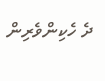ދެ ހެކިންވެރިން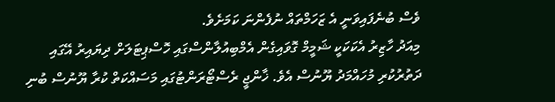ވެސް ބުނެފައިވަނީ އެ ޒަހަމްތައް ނުފެންނަ ކަމަށެވެ.
މިއަދު ހާޒިރު އެކަކަކީ ޝަމީމް ގޮވައިގެން އެމްބިއުލާންސްގައި ހޮސްޕިޓަލަށް ދިޔައިރު އޭގައި ދަތުރުކުރި މުހައްމަދު ޔޫނުސް އެވެ. ޚާންޖީ ރެސްޓޯރަންޓުގައި މަސައްކަތް ކުރާ ޔޫނުސް ބުނި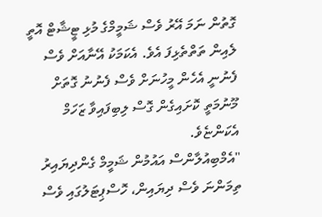ގޮތުން ނަމަ އޭރު ވެސް ޝަމީމްގެ މުޅި ޓީޝާޓް އޮތީ ލެއިން ތަތްތެޅިފަ އެވެ. އެކަމަކު އޭނާއަށް ވެސް ފެނުނީ އެހެން މީހުނަށް ވެސް ފެނުނު ގޮތަށް މޫނުމަތީ ކޮށައިގެން ގޮސް ލިބިފައިވާ ޒަހަމް އެކަންޏެވެ.
"އެމްބިއުލާންސް އައުމުން ޝަމީމް ގެންދިޔައިރު ތިމަންނަ ވެސް ދިޔައިން، ހޮސްޕިޓަލުގައި ވެސް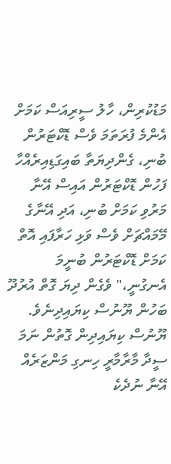މަޑުކުރިން، ހާލު ސީރިއަސް ކަމަށް އެންމެ ފުރަތަމަ ވެސް ޑޮކްޓަރުން ބުނި، ގެންދިޔަތާ ބައިގަޑިއިރެއްހާ ފަހުން ޑޮކްޓަރުން އައިސް އޭނާ މަރުވި ކަމަށް ބުނި، އަދި އޭނާގެ މޭމައްޗަށް ވެސް ވަޅި ހަރާފައި އޮތް ކަމަށް ޑޮކްޓަރުން ބުނީމަ އެނގުނީ،" ވެގެން ދިޔަ ގޮތް އުރުދޫ ބަހުން ޔޫނުސް ކިޔައިދިނެވެ.
ޔޫނުސް ކިޔައިދިން ގޮތުން ނަމަ ސީދާ މާރާމާރީ ހިނގި މަންޒަރެއް އޭނާ ނުދެކެ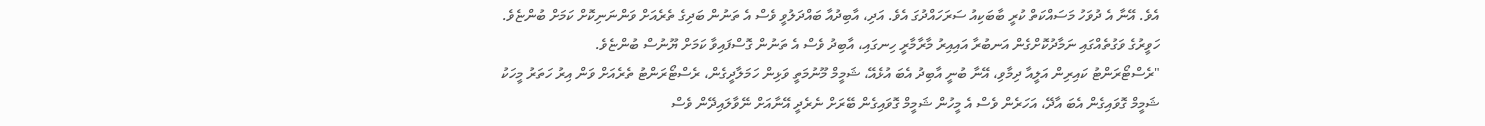އެވެ. އޭނާ އެ ދުވަހު މަސައްކަތް ކުރީ ބާބަކިއު ސަރަހައްދުގަ އެވެ. އަދި، އާބިދުއާ ބައްދަލުވީ ވެސް އެ ތަނުން ބަދިގެ ތެރެއަށް ވަންނަނިކޮށް ކަމަށް ބުންޏެވެ. ހަވީރުގެ ވަގުތެއްގައި ނަމާދުކޮށްގެން އަނބުރާ އައިއިރު މާރާމާރީ ހިނގައި، އާބިދު ވެސް އެ ތަނުން ގޮސްފައިވާ ކަމަށް ޔޫނުސް ބުންޏެވެ.
"ރެސްޓޯރަންޓު ކައިރިން އަލީއާ ދިމާވި، އޭނާ ބުނީ އާބިދު އެބަ އުޅެއޭ، ޝަމީމް މޫނުމަތީ ވަޅިން ހަމަލާދީގެން، ރެސްޓޯރަންޓު ތެރެއަށް ވަން އިރު ހަތަރު މީހަކު ޝަމީމް ގޮވައިގެން އެބަ އާދޭ، އަހަރެން ވެސް އެ މީހުން ޝަމީމް ގޮވައިގެން ބޭރަށް ނެރެދީ އޭނާއަށް ނޭވާލައިދޭން ވެސް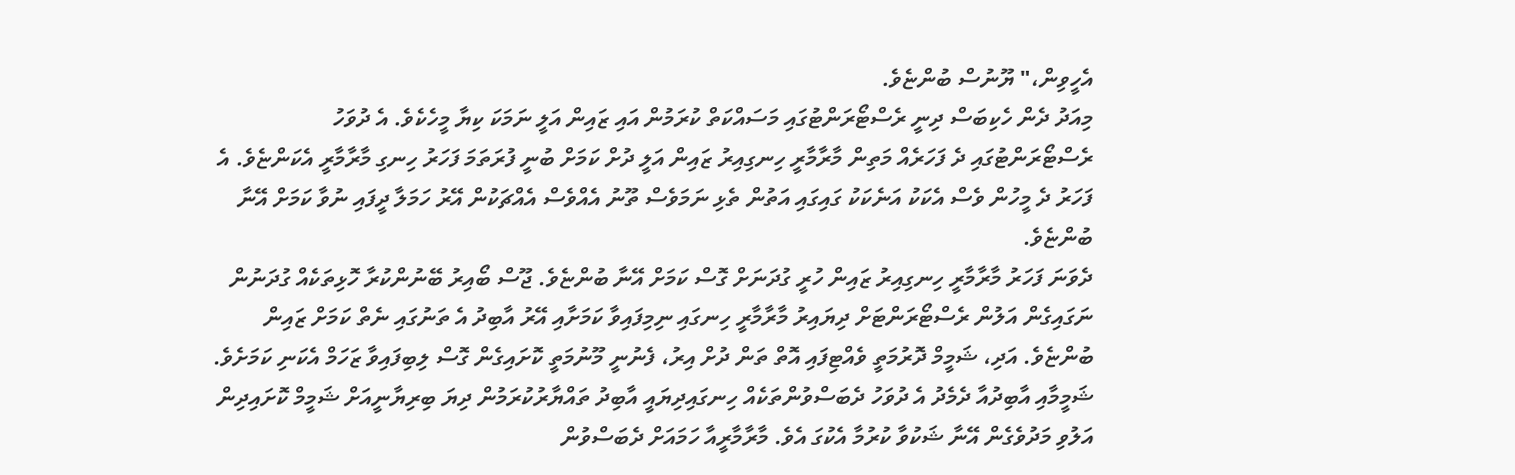އެހީވިން،" ޔޫނުސް ބުންޏެވެ.
މިއަދު ދެން ހެކިބަސް ދިނީ ރެސްޓޯރަންޓުގައި މަސައްކަތް ކުރަމުން އައި ޒައިން އަލީ ނަމަކަ ކިޔާ މީހެކެވެ. އެ ދުވަހު ރެސްޓޯރަންޓުގައި ދެ ފަހަރެއް މަތިން މާރާމާރީ ހިނގިއިރު ޒައިން އަލީ ދުށް ކަމަށް ބުނީ ފުރަތަމަ ފަހަރު ހިނގި މާރާމާރީ އެކަންޏެވެ. އެ ފަހަރު ދެ މީހުން ވެސް އެކަކު އަނެކަކު ގައިގައި އަތުން ތެޅި ނަމަވެސް ތޫނު އެއްވެސް އެއްޗަކުން އޭރު ހަމަލާ ދީފައި ނުވާ ކަމަށް އޭނާ ބުންޏެވެ.
ދެވަނަ ފަހަރު މާރާމާރީ ހިނގިއިރު ޒައިން ހުރީ ގުދަނަށް ގޮސް ކަމަށް އޭނާ ބުންޏެވެ. ޖޫސް ބޯއިރު ބޭނުންކުރާ ހޮޅިތަކެއް ގުދަނުން ނަގައިގެން އަލުން ރެސްޓޯރަންޓަށް ދިޔައިރު މާރާމާރީ ހިނގައި ނިމިފައިވާ ކަމަށާއި އޭރު އާބިދު އެ ތަނުގައި ނެތް ކަމަށް ޒައިން ބުންޏެވެ. އަދި، ޝަމީމް ދޮރުމަތީ ވެއްޓިފައި އޮތް ތަން ދުށް އިރު، ފެނުނީ މޫނުމަތީ ކޮށައިގެން ގޮސް ލިބިފައިވާ ޒަހަމް އެކަނި ކަމަށެވެ.
ޝަމީމާއި އާބިދުއާ ދެމެދު އެ ދުވަހު ދެބަސްވުންތަކެއް ހިނގައިދިޔައީ އާބިދު ތައްޔާރުކުރަމުން ދިޔަ ބިރިޔާނީއަށް ޝަމީމް ކޮށައިދިން އަލުވި މަދުވެގެން އޭނާ ޝަކުވާ ކުރުމާ އެކުގަ އެވެ. މާރާމާރީއާ ހަމައަށް ދެބަސްވުން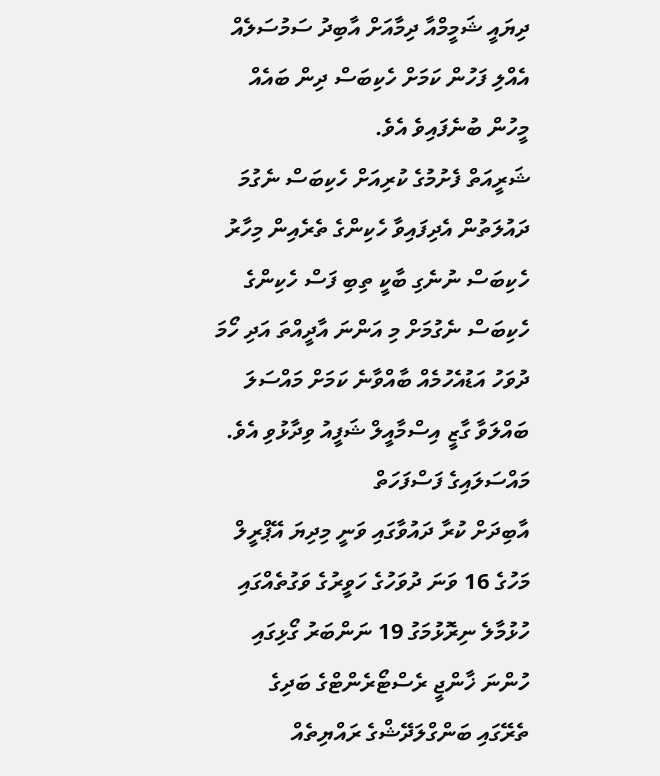ދިޔައީ ޝަމީމްއާ ދިމާއަށް އާބިދު ސަމުސަލެއް އެއްލި ފަހުން ކަމަށް ހެކިބަސް ދިން ބައެއް މީހުން ބުނެފައިވެ އެވެ.
ޝަރީއަތް ފެށުމުގެ ކުރިއަށް ހެކިބަސް ނެގުމަ ދައުލަތުން އެދިފައިވާ ހެކިންގެ ތެރެއިން މިހާރު ހެކިބަސް ނުނެގި ބާކީ ތިބި ފަސް ހެކިންގެ ހެކިބަސް ނެގުމަށް މި އަންނަ އާދީއްތަ އަދި ހޯމަ ދުވަހު އަޑުއެހުމެއް ބާއްވާނެ ކަމަށް މައްސަލަ ބައްލަވާ ގާޒީ އިސްމާއީލް ޝަފީއު ވިދާޅުވި އެވެ.
މައްސަލައިގެ ފަސްފަހަތް
އާބިދަށް ކުރާ ދައުވާގައި ވަނީ މިދިޔަ އޭޕްރީލް މަހުގެ 16 ވަނަ ދުވަހުގެ ހަވީރުގެ ވަގުތެއްގައި ހުޅުމާލެ ނިރޮޅުމަގު 19 ނަންބަރު ގޯޅިގައި ހުންނަ ޚާންޖީ ރެސްޓޯރެންޓްގެ ބަދިގެ ތެރޭގައި ބަންގްލަދޭޝްގެ ރައްޔިތެއް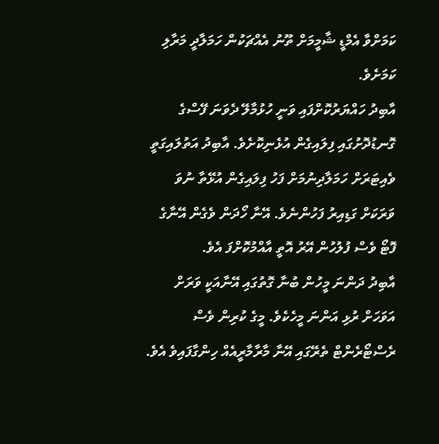ކަމަށްވާ އެމްޑީ ޝާމީމަށް ތޫނު އެއްޗަކުން ހަމަލާދީ މަރާލި ކަމަށެވެ.
އާބިދު ހައްޔަރުކޮށްފައި ވަނީ ހުޅުމާލޭ ދެވަނަ ފޭސްގެ ގޮނޑުދޮށުގައި ފިލައިގެން އުޅެނިކޮށެވެ. އާބިދު އަތުލައިގަތީ ވެއިޓަރަށް ހަމަލާދިނުމަށް ފަހު ފިލައިގެން އުޅޭތާ ނުވަ ވަރަކަށް ގަޑިއިރު ފަހުންނެވެ. އޭނާ ހޯދަން ވެގެން އޭނާގެ ފޮޓޯ ވެސް ފުލުހުން އޭރު އޮތީ އާއްމުކޮށްފަ އެވެ.
އާބިދު ދަންނަ މީހުން ބުނާ ގޮތުގައި އޭނާއަކީ ވަރަށް އަވަހަށް ރުޅި އަންނަ މީހެކެވެ. މީގެ ކުރިން ވެސް ރެސްޓޯރެންޓް ތެރޭގައި އޭނާ މާރާމާރީއެއް ހިންގާފައިވެ އެވެ.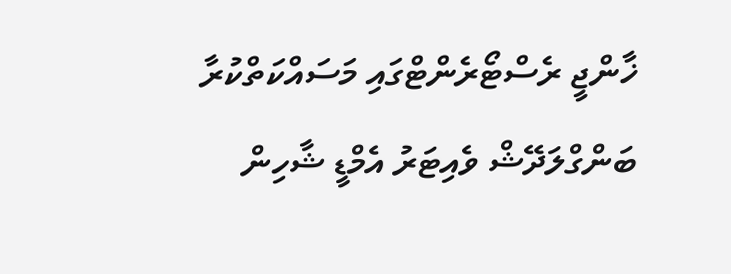ޚާންޖީ ރެސްޓޯރެންޓްގައި މަސައްކަތްކުރާ ބަންގްލަދޭޝް ވެއިޓަރު އެމްޑީ ޝާހިން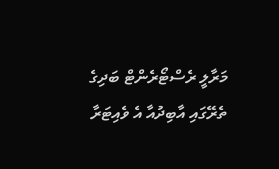މަރާލީ ރެސްޓޯރެންޓް ބަދިގެ ތެރޭގައި އާބިދުއާ އެ ވެއިޓަރާ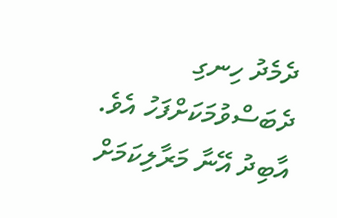ދެމެދު ހިނގި ދެބަސްވުމަކަށްފަހު އެވެ. އާބިދު އޭނާ މަރާލިކަމަށް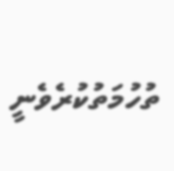ތުހުމަތުކުރެވެނީ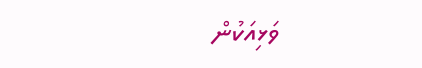ވަޅިއަކުން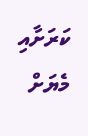ކަރަށާއި މެޔަށް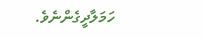ހަމަލާދީގެންނެވެ.